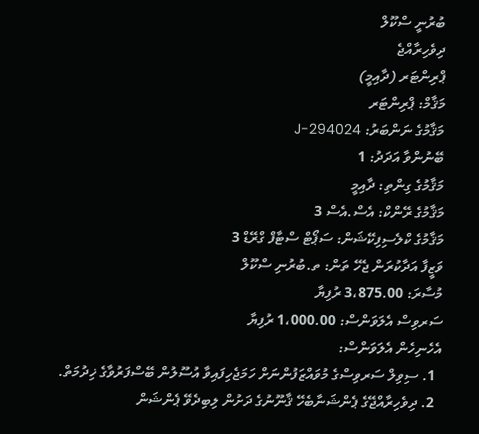ބުރުނީ ސްކޫލް
ދިވެހިރާއްޖެ
ޕްރިންޓަރ (ދާއިމީ)
މަޤާމް: ޕްރިންޓަރ
މަޤާމުގެ ނަންބަރު: J-294024
ބޭނުންވާ އަދަދު: 1
މަޤާމުގެ ގިންތި: ދާއިމީ
މަޤާމުގެ ރޭންކް: އެސް.އެސް 3
މަޤާމުގެ ކްލެސިފިކޭޝަން: ސަޕޯޓް ސްޓާފް ގްރޭޑް 3
ވަޒީފާ އަދާކުރަން ޖެހޭ ތަން: ތ.ބުރުނި ސްކޫލް
މުސާރަ: 3،875.00 ރުފިޔާ
ސަރވިސް އެލަވަންސް: 1،000.00 ރުފިޔާ
އެހެނިހެން އެލަވަންސް:
  1. ސިވިލް ސަރވިސްގެ މުވައްޒަފުންނަށް ހަމަޖެހިފައިވާ އުސޫލުން ބޭސްފަރުވާގެ ޚިދުމަތް.
  2. ދިވެހިރާއްޖޭގެ ޕެންޝަނާބެހޭ ޤާނޫނުގެ ދަށުން ލިބިދެވޭ ޕެންޝަން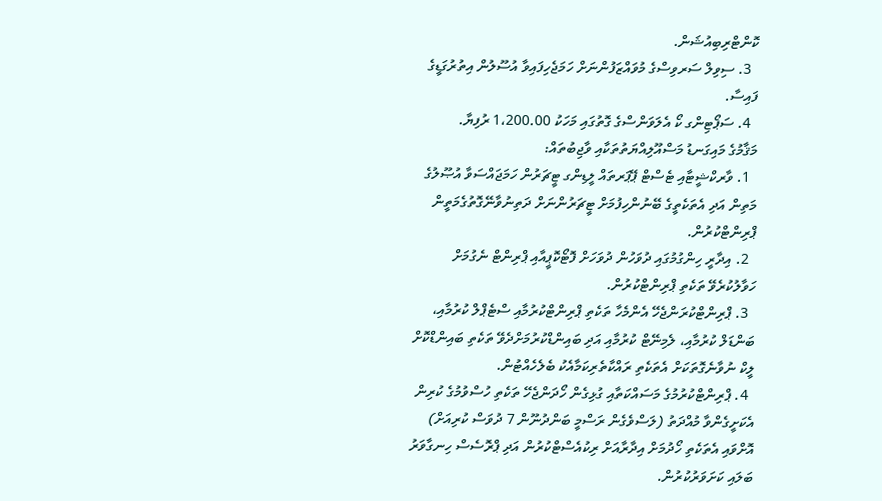ކޮންޓްރިބިއުޝަން.
  3. ސިވިލް ސަރވިސްގެ މުވައްޒަފުންނަށް ހަމަޖެހިފައިވާ އުސޫލުން އިތުރުގަޑީގެ ފައިސާ.
  4. ސަޕޯޓިންގ ކޯ އެލަވަންސްގެ ގޮތުގައި މަހަކު 1،200.00 ރުފިޔާ.
މަޤާމުގެ މައިގަނޑު މަސްއޫލިއްޔަތުތަކާއި ވާޖިބުތައް:
  1. ވާރކްޝީޓާއި ޓެސްޓް ޕޭޕަރތައް ލީޑިންގ ޓީޗަރުން ހަމަޖައްސަވާ އުޞޫލުގެ މަތިން އަދި އެތަކެތީގެ ބޭނުންހިފުމަށް ޓީޗަރުންނަށް ދަތިނުވާނޭގޮތުގެމަތީން ޕްރިންޓްކުރުން.
  2. އިދާރީ ހިންގުމުގައި ދުވަހުން ދުވަހަށް ފޮޓޯކޮޕީއާއި ޕްރިންޓް ނެގުމަށް ހަވާލުކުރެވޭ ތަކެތި ޕްރިންޓްކުރުން.
  3. ޕްރިންޓްކުރަންޖެހޭ އެންމެހާ ތަކެތި ޕްރިންޓްކުރުމާއި ސްޓެޕްލް ކުރުމާއި، ބަންޑަލް ކުރުމާއި، ލެމިނޭޓް ކުރުމާއި އަދި ބައިންޑްކުރުމަށްދެވޭ ތަކެތި ބައިންޑްކޮށް ލީކް ނުވާނެގޮތަކަށް އެތަކެތި ރައްކާތެރިކަމާއެކު ބެލެހެއްޓުން.
  4. ޕްރިންޓްކުރުމުގެ މަސައްކަތާއި ގުޅިގެން ހޯދަންޖެހޭ ތަކެތި ހުސްވުމުގެ ކުރިން އެކަށީގެންވާ މުއްދަތު (ލަސްވެގެން ރަސްމީ ބަންދުނޫން 7 ދުވަސް ކުރިއަށް) އޮށްވައި އެތަކެތި ހޯދުމަށް އިދާރާއަށް ރިކުއެސްޓްކުރުން އަދި ޕްރޮސެސް ހިނގާވަރު ބަލައި ކަށަވަރުކުރުން.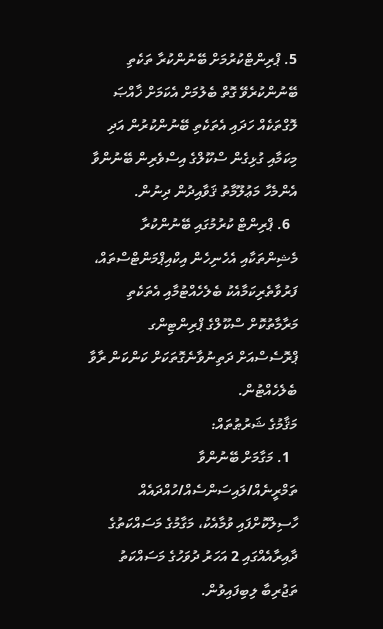5. ޕްރިންޓްކުރުމަށް ބޭނުންކުރާ ތަކެތި ބޭނުންކުރެވޭ ގޮތް ބެލުމަށް އެކަމަށް ޚާއްޞަ ލޮގްތަކެއް ހަދައި އެތަކެތި ބޭނުންކުރުން އަދި މިކަމާއި ގުޅިގެން ސްކޫލްގެ އިސްވެރިން ބޭނުންވާ އެންމެހާ މަޢުލޫމާތު ޤަވާއިދުން ދިނުން.
  6. ޕްރިންޓް ކުރުމުގައި ބޭނުންކުރާ މެޝިންތަކާއި އެހެނިހެން އިކްއިޕްމަންޓްސްތައް، ފަރުވާތެރިކަމާއެކު ބެލެހެއްޓުމާއި އެތަކެތި މަރާމާތުކޮށް ސްކޫލްގެ ޕްރިންޓިންގ ޕްރޮސެސްއަށް ދަތިނުވާނެގޮތަކަށް ކަންކަން ރާވާ ބެލެހެއްޓުން.
މަޤާމުގެ ޝަރުޠުތައް:
  1. މަގާމަށް ބޭނުންވާ ތަމްރީނެއް/ލައިސަންސެއް/ހުއްދައެއް ހާސިލްކޮށްފައި ވުމާއެކު، މަގާމުގެ މަސައްކަތުގެ ދާއިރާއެއްގައި 2 އަހަރު ދުވަހުގެ މަސައްކަތު ތަޖުރިބާ ލިބިފައިވުން.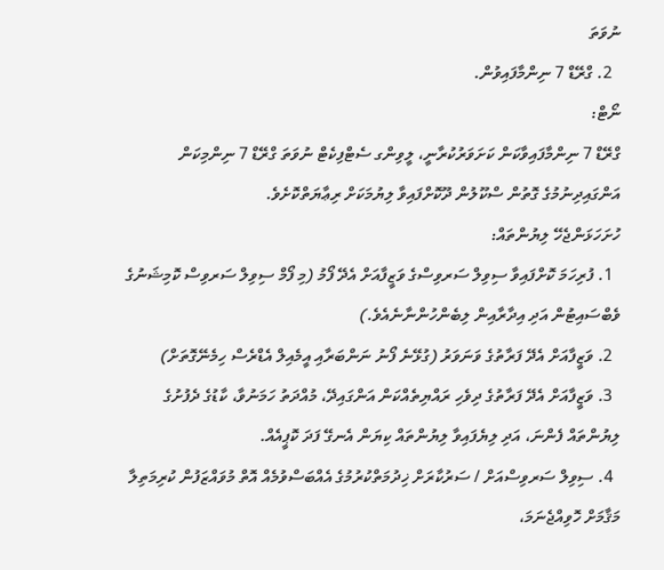ނުވަތަ
  2. ގްރޭޑް 7 ނިންމާފައިވުން.
ނޯޓް:
ގްރޭޑް 7 ނިންމާފައިވާކަން ކަށަވަރުކުރާނީ، ލީވިންގ ސެޓްފިކެޓް ނުވަތަ ގްރޭޑް 7 ނިންމިކަން އަންގައިދިނުމުގެ ގޮތުން ސްކޫލުން ދޫކޮށްފައިވާ ލިޔުމަކަށް ރިޢާޔަތްކޮށެވެ.
ހުށަހަޅަންޖެހޭ ލިޔުންތައް:
  1. ފުރިހަމަ ކޮށްފައިވާ ސިވިލް ސަރވިސްގެ ވަޒީފާއަށް އެދޭ ފޯމު (މި ފޯމް ސިވިލް ސަރވިސް ކޮމިޝަނުގެ ވެބްސައިޓުން އަދި އިދާރާއިން ލިބެންހުންނާނެއެވެ.)
  2. ވަޒީފާއަށް އެދޭ ފަރާތުގެ ވަނަވަރު (ގުޅޭނެ ފޯނު ނަންބަރާއި އީމެއިލް އެޑްރެސް ހިމެނޭގޮތަށް)
  3. ވަޒީފާއަށް އެދޭ ފަރާތުގެ ދިވެހި ރައްޔިތެއްކަން އަންގައިދޭ، މުއްދަތު ހަމަނުވާ، ކާޑުގެ ދެފުށުގެ ލިޔުންތައް ފެންނަ، އަދި ލިޔެފައިވާ ލިޔުންތައް ކިޔަން އެނގޭ ފަދަ ކޮޕީއެއް.
  4. ސިވިލް ސަރވިސްއަށް / ސަރުކާރަށް ޚިދުމަތްކުރުމުގެ އެއްބަސްވުމެއް އޮތް މުވައްޒަފުން ކުރިމަތިލާ މަޤާމަށް ހޮވިއްޖެނަމަ،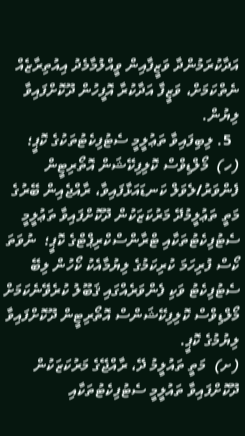އަދާކުރަމުންދާ ވަޒީފާއިން ވީއްލުމާމެދު އިއުތިރާޒެއް ނެތްކަމަށް، ވަޒީފާ އަދާކުރާ އޮފީހުން ދޫކޮށްފައިވާ ލިޔުން.
  5. ލިބިފައިވާ ތަޢުލީމީ ސެޓުފިކެޓުތަކުގެ ކޮޕީ؛
(ހ)  މޯލްޑިވްސް ކޮލިފިކޭޝަން އޮތޯރިޓީން ފެންވަރު/ލެވަލް ކަނޑައަޅާފައިވާ، ރާއްޖެއިން ބޭރުގެ މަތީ ތަޢުލީމުދޭ މަރުކަޒަކުން ދޫކޮށްފައިވާ ތަޢުލީމީ ސެޓުފިކެޓުތަކާއި ޓްރާންސްކްރިޕްޓްގެ ކޮޕީ؛  ނުވަތަ ކޯސް ފުރިހަމަ ކުރިކަމުގެ ލިޔުމާއެކު ކޯހުން ލިބޭ ސެޓުފިކެޓު ވަކި ފެންވަރެއްގައި ޤަބޫލު ކުރެވޭނެކަމަށް މޯލްޑިވްސް ކޮލިފިކޭޝަންސް އޮތޯރިޓީން ދޫކޮށްފައިވާ ލިޔުމުގެ ކޮޕީ.
(ށ)  މަތީ ތައުލީމު ދޭ، ރާއްޖޭގެ މަރުކަޒަކުން ދޫކޮށްފައިވާ ތައުލީމީ ސެޓުފިކެޓުތަކާއި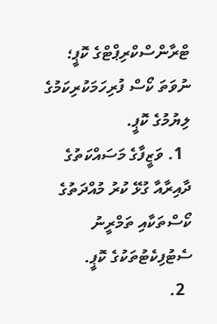ޓްރާންސްކްރިޕްޓްގެ ކޮޕީ؛ ނުވަތަ ކޯސް ފުރިހަމަކުރިކަމުގެ ލިޔުމުގެ ކޮޕީ.
  1. ވަޒީފާގެ މަސައްކަތުގެ ދާއިރާއާ ގުޅޭ ކުރު މުއްދަތުގެ ކޯސްތަކާއި ތަމްރީނު ސެޓުފިކެޓުތަކުގެ ކޮޕީ.
  2.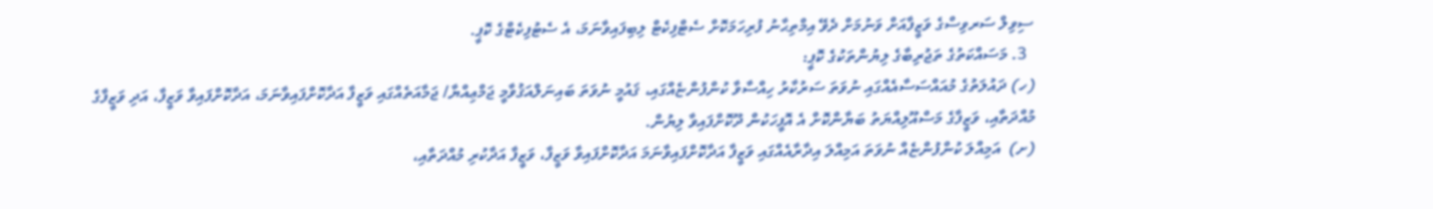ސިވިލް ސަރވިސްގެ ވަޒީފާއަށް ވަނުމަށް ދެވޭ އިމްތިޙާނު ފުރިހަމަކޮށް ސެޓްފިކެޓް ލިބިފައިވާނަމަ، އެ ސެޓުފިކެޓްގެ ކޮޕީ.
  3. މަސައްކަތުގެ ތަޖުރިބާގެ ލިޔުންތަކުގެ ކޮޕީ:
(ހ) ދައުލަތުގެ މުއައްސަސާއެއްގައި ނުވަތަ ސަރުކާރު ހިއްސާވާ ކުންފުންޏެއްގައި، ޤައުމީ ނުވަތަ ބައިނަލްއަޤުވާމީ ޖަމްޢިއްޔާ/ ޖަމާއަތެއްގައި ވަޒީފާ އަދާކޮށްފައިވާނަމަ، އަދާކޮށްފައިވާ ވަޒީފާ، އަދި ވަޒީފާގެ މުއްދަތާއި، ވަޒީފާގެ މަސްއޫލިއްޔަތު ބަޔާންކޮށް އެ އޮފީހަކުން ދޫކޮށްފައިވާ ލިޔުން.
(ށ)  އަމިއްލަ ކުންފުންޏެއް ނުވަތަ އަމިއްލަ އިދާރާއެއްގައި ވަޒީފާ އަދާކޮށްފައިވާނަމަ އަދާކޮށްފައިވާ ވަޒީފާ، ވަޒީފާ އަދާކުރި މުއްދަތާއި،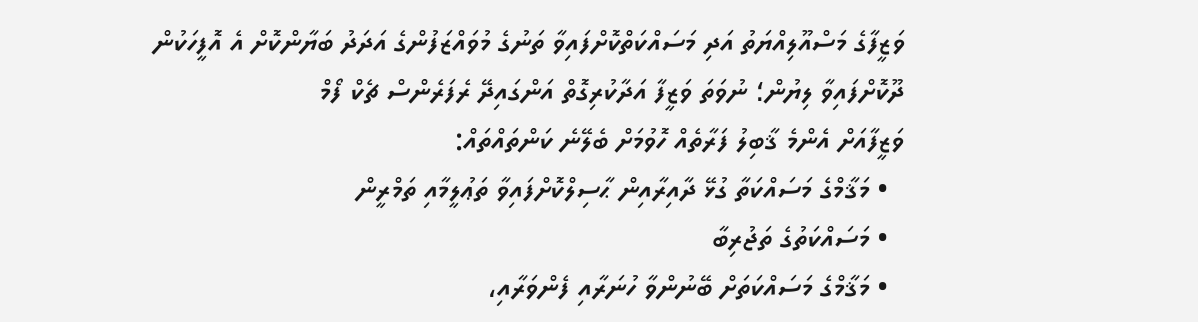ވަޒީފާގެ މަސްއޫލިއްޔަތު އަދި މަސައްކަތްކޮށްފައިވާ ތަނުގެ މުވައްޒަފުންގެ އަދަދު ބަޔާންކޮށް އެ އޮފީހަކުން ދޫކޮށްފައިވާ ލިޔުން؛ ނުވަތަ ވަޒީފާ އަދާކުރިގޮތް އަންގައިދޭ ރެފަރެންސް ޗެކް ފޯމް
ވަޒީފާއަށް އެންމެ ޤާބިލު ފަރާތެއް ހޮވުމަށް ބެލޭނެ ކަންތައްތައް:
  • މަޤާމްގެ މަސައްކަތާ ގުޅޭ ދާއިރާއިން ޙާސިލްކޮށްފައިވާ ތަޢުލީމާއި ތަމްރީން
  • މަސައްކަތުގެ ތަޖުރިބާ
  • މަޤާމްގެ މަސައްކަތަށް ބޭނުންވާ ހުނަރާއި ފެންވަރާއި،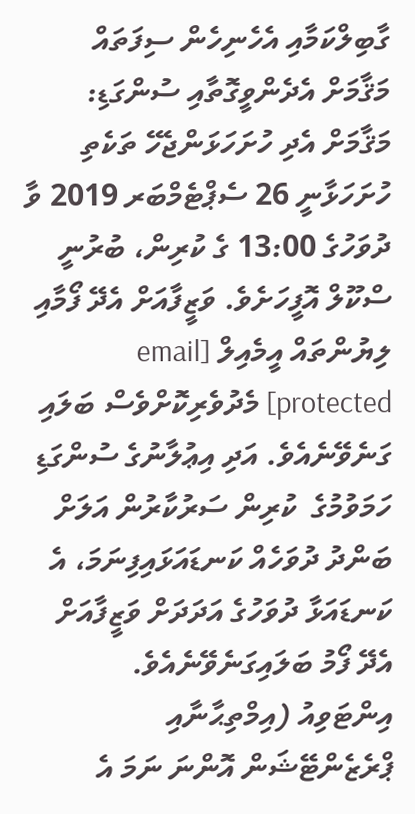ގާބިލްކަމާއި އެހެނިހެން ސިފަތައް
މަޤާމަށް އެދެންވީގޮތާއި ސުންގަޑި:
މަޤާމަށް އެދި ހުށަހަޅަންޖެހޭ ތަކެތި ހުށަހަޅާނީ 26 ސެޕްޓެމްބަރ 2019 ވާ ދުވަހުގެ 13:00 ގެ ކުރިން، ބުރުނީ ސްކޫލް އޮފީހަށެވެ. ވަޒީފާއަށް އެދޭ ފޯމާއި ލިޔުންތައް އީމެއިލް [email protected] މެދުވެރިކޮށްވެސް ބަލައި ގަނެވޭނެއެވެ. އަދި އިޢުލާނުގެ ސުންގަޑި ހަމަވުމުގެ  ކުރިން ސަރުކާރުން އަލަށް ބަންދު ދުވަހެއް ކަނޑައަޅައިފިނަމަ، އެ ކަނޑައަޅާ ދުވަހުގެ އަދަދަށް ވަޒީފާއަށް އެދޭ ފޯމު ބަލައިގަނެވޭނެއެވެ.
އިންޓަވިއު (އިމްތިޙާނާއި ޕްރެޒެންޓޭޝަން އޮންނަ ނަމަ އެ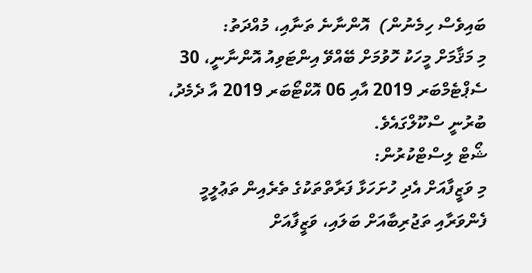ބައިވެސް ހިމެނުން)  އޮންނާނެ ތަނާއި، މުއްދަތު:
މި މަޤާމަށް މީހަކު ހޮވުމަށް ބޭއްވޭ އިންޓަވިއު އޮންނާނީ، 30 ސެޕްޓެމްބަރ 2019 އާއި 06 އޮކްޓޯބަރ 2019 އާ ދެމެދު، ބުރުނީ ސްކޫލްގައެވެ.
ޝޯޓް ލިސްޓްކުރުން:
މި ވަޒީފާއަށް އެދި ހުށަހަޅާ ފަރާތްތަކުގެ ތެރެއިން ތަޢުލީމީ ފެންވަރާއި ތަޖުރިބާއަށް ބަލައި، ވަޒީފާއަށް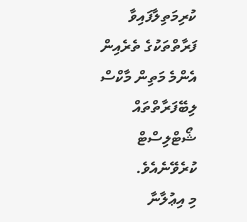ކުރިމަތިލާފައިވާ ފަރާތްތަކުގެ ތެރެއިން އެންމެ މަތިން މާކްސް ލިބޭފަރާތްތައް ޝޯޓްލިސްޓް ކުރެވޭނެއެވެ.
މި އިޢުލާނާ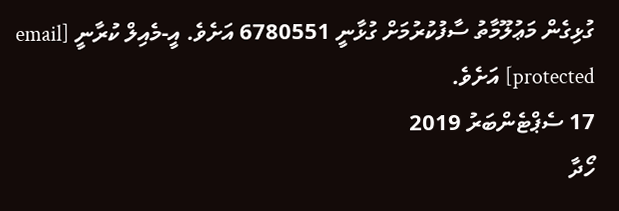ގުޅިގެން މަޢުލޫމާތު ސާފުކުރުމަށް ގުޅާނީ 6780551 އަށެވެ. އީ-މެއިލް ކުރާނީ [email protected] އަށެވެ.
17 ސެޕްޓެންބަރު 2019
ހޯދާ